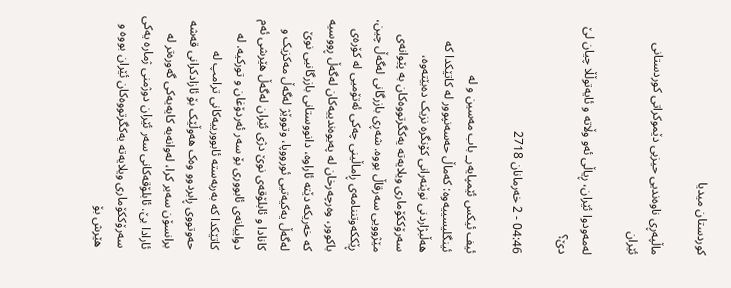کوردستان میدیا

ماڵپەڕی ناوەندیی حیزبی دێموکراتی کوردستانی ئێران

لەمەودوا ئێران، ڕیاڵی ئه‌و وڵاته‌ و ئایەتوڵڵا چیان لێ دێ؟

04:46 - 2 خەرمانان 2718

ئیف ئیکس ئێمپایەر_ باب مەسین و لە ئینگلیسییەوە: کەماڵ حەسەنپوور لە کاتێکدا کە هەڵبژاردنی نوێنەرانی کۆنگرە نزیک دەبێتەوە، سەرۆککۆماری ویلایەتە یەکگرتووەکان بە پێوانەی مێژوویی سەرقاڵ بووە. شەڕی بازرگانی لەگەڵ چین، ڕێککەوتننامەی ڕاماڵینی چەکی ئەتۆمیی لە کۆرەی باکوور، وەرچەرخان لە پەیوەندییەکان لەگەڵ ڕووسیه‌ کە خەریکە دێتە ئاراوە، دانووستانی بازرگانیی نوێ لەگەڵ یەکیەتیی ئورووپا، وتووێژ لەگەڵ مەکزیک و کانادا و ئابلۆقەی نوێ دژی ئێران لەگەڵ هێرشی ئەم دواییانەی ئابووری بۆ سەر ئەردۆغان و تورکیە. لە کاتێکدا کە بەربەستە ئابوورییەکانی ترامپ لە حەوتووی ڕابردوو وەک هەوڵێک بۆ ئازادکرانی قەشە برانسۆن سەیر کرا، لەوانەیە کایەیەکی گه‌وره‌تر لە ئارادا بێ. ئابلۆقەکانی سەر ئێران دوژمنی ژمارە یەکی سەرۆککۆماری ویلایەتە یەکگرتووەکان ئێران بووە و هێرش بۆ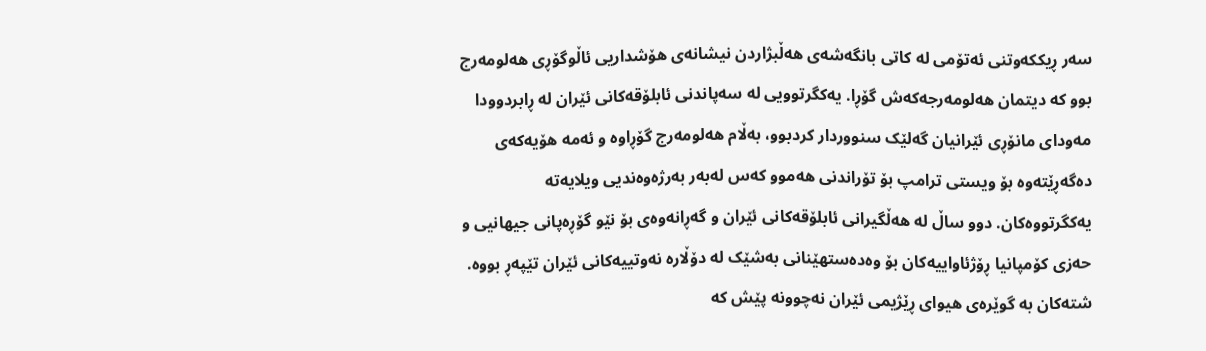سەر ڕیککەوتنی ئەتۆمی لە کاتی بانگەشەی هەڵبژاردن نیشانەی هۆشداریی ئاڵوگۆڕی هەلومەرج بوو کە دیتمان هەلومەرجەکەش گۆڕا. یەکگرتوویی لە سەپاندنی ئابلۆقەکانی ئێران لە ڕابردوودا مەودای مانۆڕی ئێرانیان گەلێک سنووردار کردبوو، بەڵام هەلومەرج گۆڕاوە و ئەمە هۆیەکەی دەگەڕێتەوە بۆ ویستی ترامپ بۆ تۆراندنی هەموو کەس لەبەر بەرژەوەندیی ویلایەتە یەکگرتووەکان. دوو ساڵ لە هەڵگیرانی ئابلۆقەکانی ئێران و گەڕانەوەی بۆ نێو گۆڕەپانی جیهانیی و حەزی کۆمپانیا ڕۆژئاواییەکان بۆ وەدەستهێنانی بەشێک لە دۆڵارە نەوتییەکانی ئێران تێپەڕ بووە. شتەکان بە گوێرەی هیوای ڕێژیمی ئێران نەچوونە پێش کە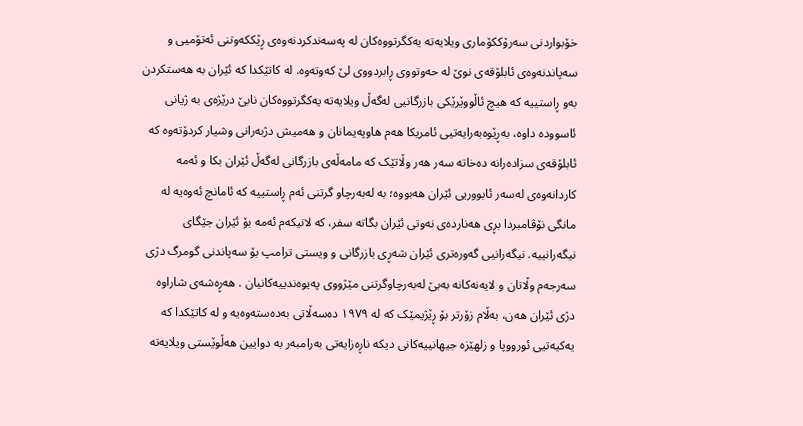خۆبواردنی سەرۆککۆماری ویلایەتە یەکگرتووەکان لە پەسەندکردنەوەی ڕێککەوتنی ئەتۆمیی و سەپاندنەوەی ئابلۆقەی نوێ لە حەوتووی ڕابردووی لێ کەوتەوە. لە کاتێکدا کە ئێران بە هەستکردن بەو ڕاستییە کە هیچ ئاڵووێرێکی بازرگانیی لەگەڵ ویلایەتە یەکگرتووەکان نابێ درێژەی بە ژیانی ئاسوودە داوە، بەڕێوەبەرایەتیی ئامریکا هەم هاوپەیمانان و هەمیش دژبەرانی وشیار کردۆتەوە کە ئابلۆقەی سزادەرانە دەخاتە سەر هەر وڵاتێک کە مامەڵەی بازرگانی لەگەڵ ئێران بکا و ئەمە کاردانەوەی لەسەر ئابووریی ئێران هەبووە؛ بە لەبەرچاو گرتنی ئەم ڕاستییە کە ئامانچ ئەوەیە لە مانگی نۆڤامبردا بڕی هەناردەی نەوتی ئێران بگاتە سفر، که‌ لانیکەم ئه‌مه‌ بۆ ئێران جێگای نیگەرانییە. نیگەرانیی گەورەتری ئێران شەڕی بازرگانی و ویستی ترامپ بۆ سەپاندنی گومرگ دژی سەرجەم وڵاتان و لایه‌نه‌کانه‌ بەبێ لەبەرچاوگرتنی مێژووی پەیوەندییەکانیان . هەڕەشەی شاراوە دژی ئێران هەن، بەڵام زۆرتر بۆ ڕێژیمێک کە لە ١٩٧٩ دەسەڵاتی بەدەستەوەیە و لە کاتێکدا کە یەکیەتیی ئورووپا و زلهێزە جیهانییەکانی دیکە ناڕەزایەتی بەرامبەر بە دوایین هەڵوێستی ویلایەتە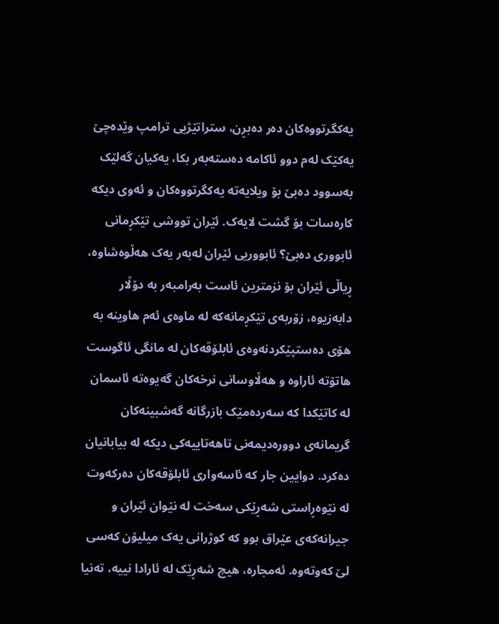یەکگرتووەکان دەر دەبڕن، ستراتێژیی ترامپ وێدەچێ یەکێک لەم دوو ئاکامە دەستەبەر بکا، یەکیان گەلێک بەسوود دەبێ بۆ ویلایەتە یەکگرتووەکان و ئەوی دیکە کارەسات بۆ گشت لایەک. ئێران تووشی تێکڕمانی ئابووری دەبێ؟ ئابووریی ئێران لەبەر یەک هەڵوەشاوە، ڕیاڵی ئێران بۆ نزمترین ئاست بەرامبەر بە دۆڵار دابه‌زیوه‌، زۆربەی تێکڕمانەکە لە ماوەی ئەم هاوینە بە هۆی دەستپێکردنەوەی ئابلۆقەکان لە مانگی ئاگوست هاتۆتە ئاراوە و هەڵاوسانی نرخەکان گەیوەتە ئاسمان لە کاتێکدا کە سەردەمێک بازرگانە گەشبینەکان گریمانەی دوورەدیمەنی تاهەتاییەکی دیکە لە بیابانیان دەکرد. دوایین جار کە ئاسەواری ئابلۆقەکان دەرکەوت لە نێوەڕاستی شەڕێکی سەخت لە نێوان ئێران و جیرانەکەی عێراق بوو کە کوژرانی یەک میلیۆن کەسی لێ کەوتەوە. ئەمجارە، هیچ شەڕێک لە ئارادا نییە، تەنیا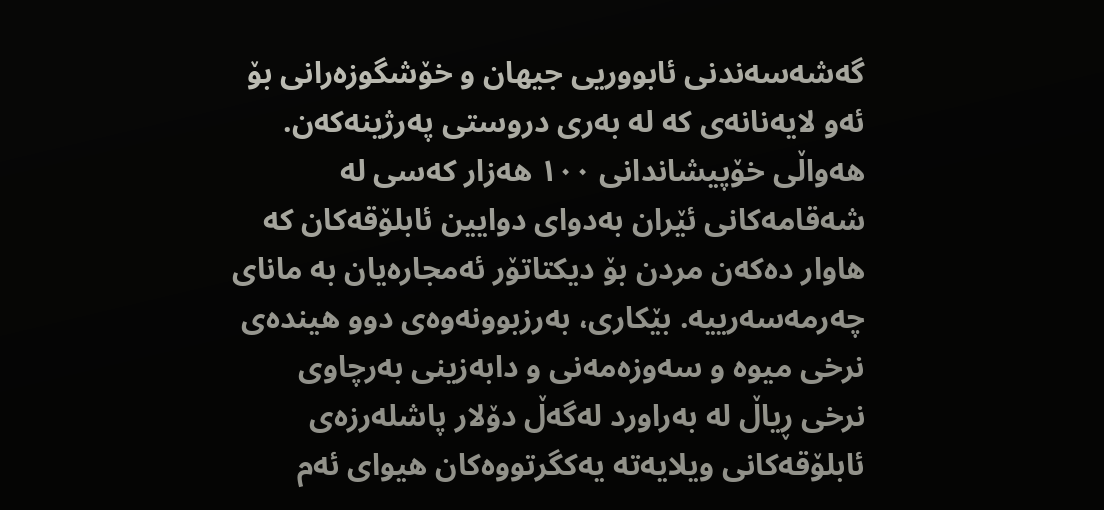گەشەسەندنی ئابووریی جیهان و خۆشگوزەرانی بۆ ئەو لایەنانەی کە لە بەری دروستی پەرژینەکەن. هەواڵی خۆپیشاندانی ١٠٠ هەزار کەسی لە شەقامەکانی ئێران بەدوای دوایین ئابلۆقەکان کە هاوار دەکەن مردن بۆ دیکتاتۆر ئەمجارەیان بە مانای چەرمەسەرییە. بێکاری، بەرزبوونەوەی دوو هینده‌ی نرخی میوە و سەوزەمەنی و دابەزینی به‌رچاوی نرخی ڕیاڵ لە بەراورد لەگەڵ دۆلار پاشلەرزەی ئابلۆقەکانی ویلایەتە یەکگرتووەکان هیوای ئەم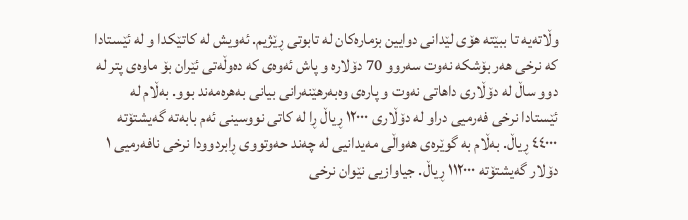وڵاتەیە تا ببێتە هۆی لێدانی دوایین بزمارەکان لە تابوتی ڕێژیم. ئه‌ویش له‌ کاتێکدا و له‌ ئێستادا که‌ نرخی هه‌ر بۆشکه‌ نه‌وت سه‌روو 70 دۆلاره‌ و پاش ئه‌وه‌ی که‌ دەوڵەتی ئێران بۆ ماوەی پتر لە دوو ساڵ لە دۆڵاری داهاتی نەوت و پارەی وەبەرهێنەرانی بیانی بەهرەمەند بوو. به‌ڵام له‌ ئێستادا نرخی فه‌رمیی دراو لە دۆڵاری ١٢٠٠٠ ڕیاڵ ڕا لە کاتی نووسینی ئەم بابەتە گەیشتۆتە ٤٤٠٠٠ ڕیاڵ. بەڵام بە گوێرەی هەواڵی مەیدانیی لە چەند حەوتووی ڕابردوودا نرخی نافەرمیی ١ دۆلار گەیشتۆتە ١١٢٠٠٠ ڕیاڵ. جیاوازیی نێوان نرخی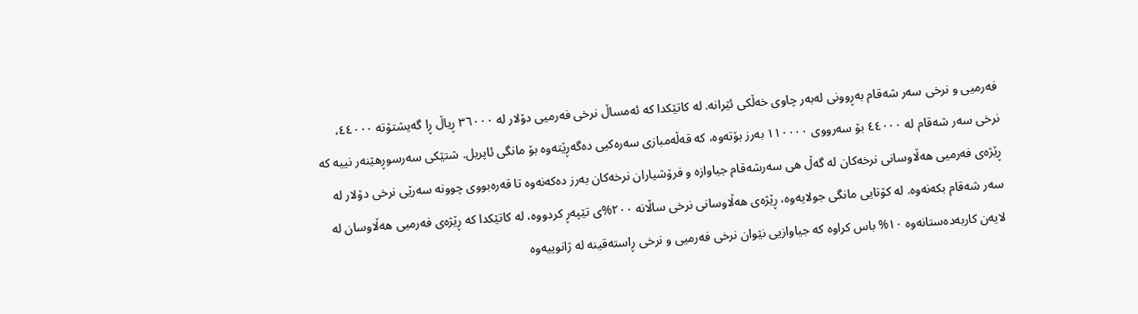فەرمیی و نرخی سەر شەقام بەڕوونی لەبەر چاوی خەڵکی ئێرانە. لە کاتێکدا کە ئەمساڵ نرخی فەرمیی دۆلار لە ٣٦٠٠٠ ڕیاڵ ڕا گەیشتۆتە ٤٤٠٠٠، نرخی سەر شەقام لە ٤٤٠٠٠ بۆ سەرووی ١١٠٠٠٠ بەرز بۆتەوە، کە قەڵەمبازی سەرەکیی دەگەڕێتەوە بۆ مانگی ئاپریل. شتێکی سەرسوڕهێنەر نییە کە ڕێژەی فەرمیی هەڵاوسانی نرخەکان لە گەڵ هی سەرشەقام جیاوازە و فرۆشیاران نرخەکان بەرز دەکەنەوە تا قەرەبووی چوونە سەرێی نرخی دۆلار لە سەر شەقام بکەنەوە. لە کۆتایی مانگی جولایەوە، ڕێژەی هەڵاوسانی نرخی ساڵانە ٢٠٠%ی تێپەڕ کردووە، لە کاتێکدا کە ڕێژەی فەرمیی هەڵاوسان لە لایەن کاربەدەستانەوە ١٠% باس کراوە کە جیاوازیی نێوان نرخی فەرمیی و نرخی ڕاستەقینە لە ژانوییەوە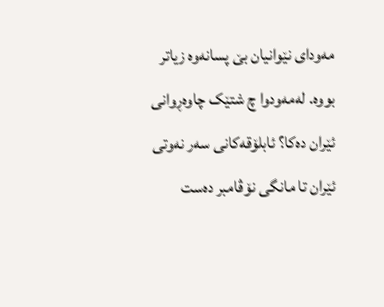مەودای نێوانیان بێ پسانەوە زیاتر بووە. لەمەودوا چ شتێک چاوەڕوانی ئێران دەکا؟ ئابلۆقەکانی سەر نەوتی ئێران تا مانگی نۆڤامبر دەست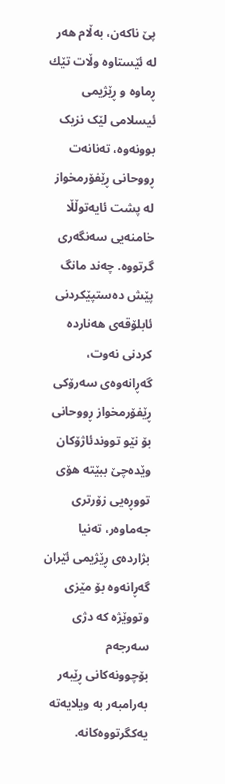پێ ناکەن، به‌ڵام هەر لە ئێستاوە وڵات تێك ڕماوە و ڕێژیمی ئیسلامی لێک نزیک بوونەوە، تەنانەت ڕووحانی ڕێفۆرمخواز لە پشت ئایەتوڵڵا خامنەیی سەنگەری گرتووە. چەند مانگ پێش دەستپێکردنی ئابلۆقەی هەناردە کردنی نەوت، گەڕانەوەی سەرۆکی ڕێفۆرمخواز ڕووحانی بۆ نێو تووندئاژۆکان وێدەچێ ببێتە هۆی تووڕەیی زۆرتری جەماوەر، تەنیا بژاردەی ڕێژیمی ئێران گەڕانەوە بۆ مێزی وتووێژە کە دژی سەرجەم بۆچوونەکانی ڕێبەر بەرامبەر بە ویلایەتە یەکگرتووەکانە.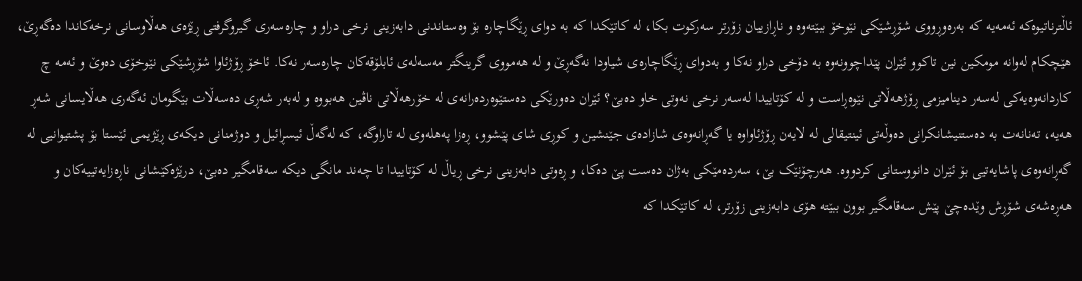ئاڵترناتیوەکە ئەمەیە کە بەرەوڕووی شۆڕشێکی نێوخۆ ببێتەوە و ناڕازییان زۆرتر سەرکوت بکا، لە کاتێکدا کە بە دوای ڕێگاچارە بۆ وەستاندنی دابەزینی نرخی دراو و چارەسەری گیروگرفتی ڕێژەی هەڵاوسانی نرخەکاندا دەگەڕێ، هێچکام لەوانە مومکین نین تاکوو ئێران پێداچوونەوە بە دۆخی دراو نەکا و بەدوای ڕێگاچارەی شیاودا نەگەڕێ و لە هەمووی گرینگتر مەسەلەی ئابلۆقەکان چارەسەر نەکا. ئاخۆ ڕۆژئاوا شۆڕشێکی نێوخۆی دەوێ و ئەمە چ کاردانەوەیەکی لەسەر دینامیزمی ڕۆژهەڵاتی نێوەڕاست و لە کۆتاییدا لەسەر نرخی نەوتی خاو دەبێ؟ ئێران دەورێکی دەستێوەردەرانەی لە خۆرهەڵاتی ناڤین هەبووە و لەبەر شەڕی دەسەڵات بێگومان ئەگەری هەڵایسانی شەڕ هەیە، تەنانەت بە دەستنیشانکرانی دەوڵەتی ئینتیقالی لە لایەن ڕۆژئاواوە یا گەڕانەوەی شازادەی جێنشین و کوڕی شای پێشوو، ڕەزا پەهلەوی لە تاراوگە، کە لەگەڵ ئیسڕائیل و دوژمنانی دیکەی ڕێژیمی ئێستا بۆ پشتیوانیی لە گەڕانەوەی پاشایەتیی بۆ ئێران دانووستانی کردووە. هەرچۆنێک بێ، سەردەمێکی بەژان دەست پێ دەکا، و ڕەوتی دابەزینی نرخی ڕیاڵ لە کۆتاییدا تا چەند مانگی دیکە سەقامگیر دەبێ، درێژەکێشانی ناڕەزایەتییەکان و هەڕەشەی شۆڕش وێدەچێ پێش سەقامگیر بوون ببێتە هۆی دابەزینی زۆرتر، لە کاتێکدا کە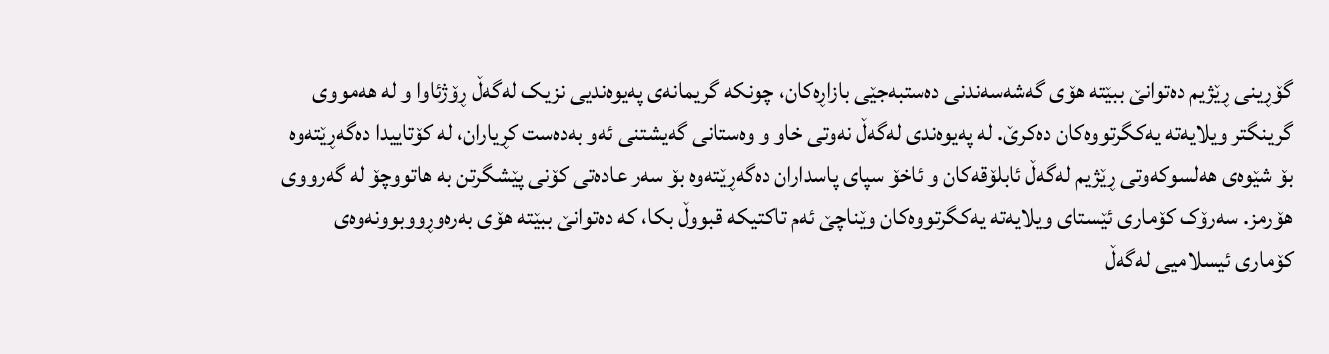گۆڕینی ڕێژیم دەتوانێ ببێتە هۆی گەشەسەندنی دەستبەجێی بازاڕەکان، چونکە گریمانەی پەیوەندیی نزیک لەگەڵ ڕۆژئاوا و لە هەمووی گرینگتر ویلایەتە یەکگرتووەکان دەکرێ. لە پەیوەندی لەگەڵ نەوتی خاو و وەستانی گەیشتنی ئەو بەدەست کڕیاران، لە کۆتاییدا دەگەڕێتەوە بۆ شێوەی هەلسوکەوتی ڕێژیم لەگەڵ ئابلۆقەکان و ئاخۆ سپای پاسداران دەگەڕێتەوە بۆ سەر عادەتی کۆنی پێشگرتن بە هاتووچۆ لە گەرووی هۆرمز. سەرۆک کۆماری ئێستای ویلایەتە یەکگرتووەکان وێناچێ ئەم تاکتیکە قبووڵ بکا، کە دەتوانێ ببێتە هۆی بەرەوڕووبوونەوەی کۆماری ئیسلامیی لەگەڵ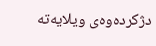دژکردەوەی ویلایەتە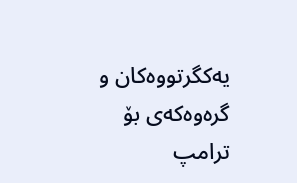یەکگرتووەکان و گرەوەکەی بۆ ترامپ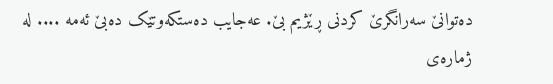دەتوانێ سەرانگرێ کردنی ڕێژیم بێ. عەجایب دەستکەوتێک دەبێ ئەمە .... لە ژمارەی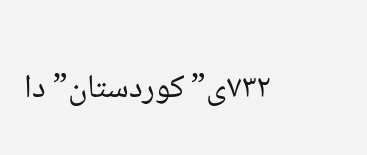٧٣٢ی”کوردستان”دا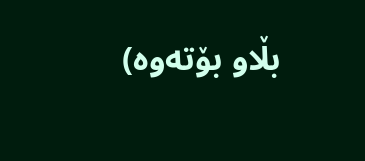بڵاو بۆتەوە)